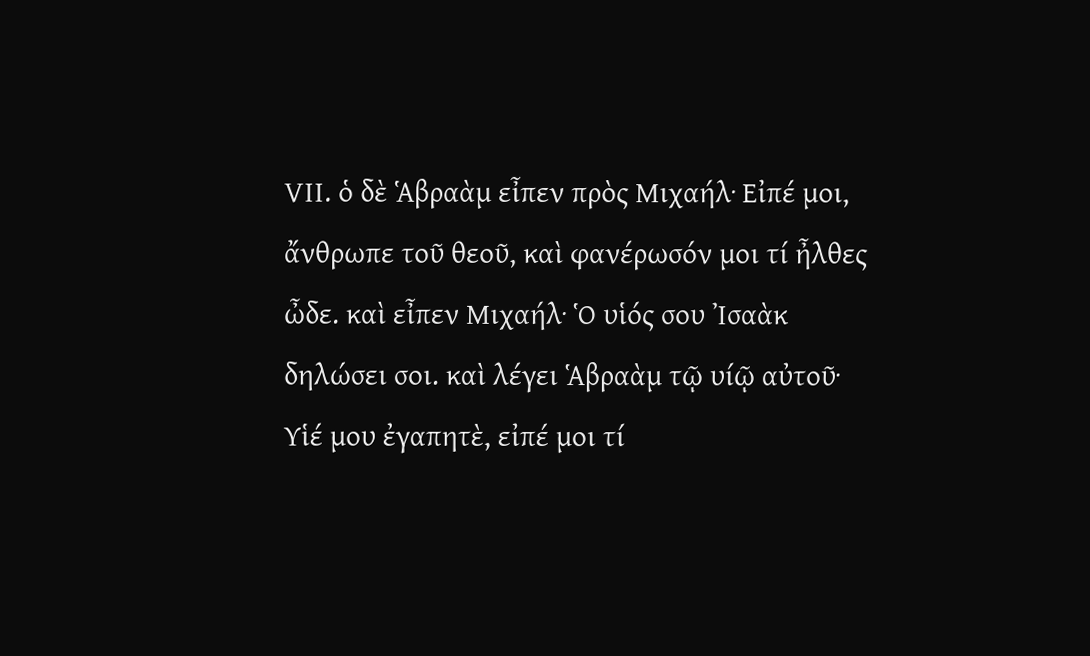VΙΙ. ὁ δὲ Ἁβραὰμ εἶπεν πρὸς Μιχαήλ· Εἰπέ μοι, ἄνθρωπε τοῦ θεοῦ, καὶ φανέρωσόν μοι τί ἦλθες ὦδε. καὶ εἶπεν Μιχαήλ· Ὁ υἱός σου Ἰσαὰκ δηλώσει σοι. καὶ λέγει Ἁβραὰμ τῷ υίῷ αὐτοῦ· Υἱέ μου ἐγαπητὲ, εἰπέ μοι τί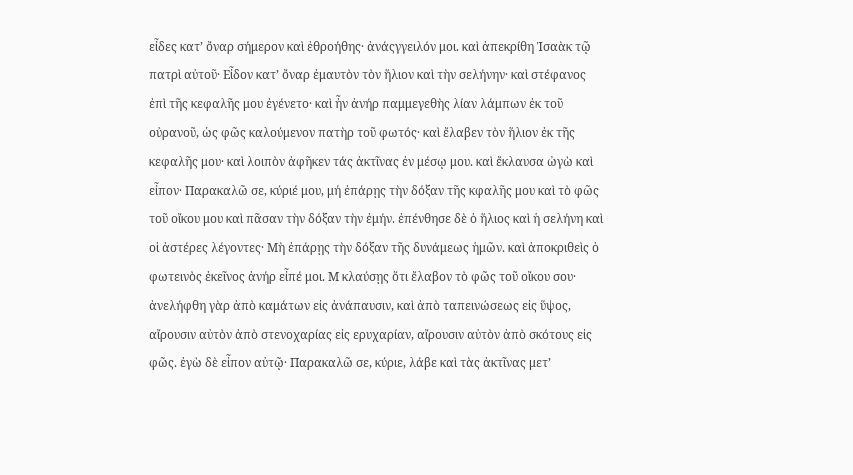εἶδες κατʼ ὄναρ σήμερον καὶ ἐθροήθης· ἀνάςγγειλόν μοι. καὶ ἀπεκρίθη Ἰσαὰκ τῷ πατρὶ αὐτοῦ· Εἶδον κατʼ ὄναρ ἐμαυτὸν τὸν ἥλιον καὶ τὴν σελήνην· καὶ στέφανος ἐπὶ τῆς κεφαλῆς μου ἐγένετο· καὶ ἦν ἀνήρ παμμεγεθὴς λίαν λάμπων ἐκ τοῦ οὐρανοῦ, ὡς φῶς καλούμενον πατὴρ τοῦ φωτός· καὶ ἔλαβεν τὸν ἥλιον ἐκ τῆς κεφαλῆς μου· καὶ λοιπὸν ἀφῆκεν τάς ἀκτῖνας ἐν μέσῳ μου. καὶ ἔκλαυσα ὠγὼ καὶ εἶπον· Παρακαλῶ σε, κύριέ μου, μή ἐπάρῃς τὴν δόξαν τῆς κφαλῆς μου καὶ τὸ φῶς τοῦ οἴκου μου καὶ πᾶσαν τὴν δόξαν τὴν ἐμήν. ἐπένθησε δὲ ὁ ἥλιος καὶ ἡ σελήνη καὶ οἱ ἀστέρες λέγοντες· Μὴ ἐπάρῃς τὴν δόξαν τῆς δυνάμεως ἡμῶν. καὶ ἀποκριθεὶς ὁ φωτεινὸς ἐκεῖνος ἀνήρ εἶπέ μοι. Μ κλαύσῃς ὅτι ἔλαβον τὸ φῶς τοῦ οἴκου σου· ἀνελήφθη γὰρ ἀπὸ καμάτων εἰς ἀνάπαυσιν, καὶ ἀπὸ ταπεινώσεως εἰς ὕψος, αἴρουσιν αὐτὸν ἀπὸ στενοχαρίας εἰς ερυχαρίαν, αἴρουσιν αὐτὸν ἀπὸ σκότους εἰς φῶς. ἐγὼ δὲ εἶπον αὐτῷ· Παρακαλῶ σε, κύριε, λάβε καὶ τὰς ἀκτῖνας μετʼ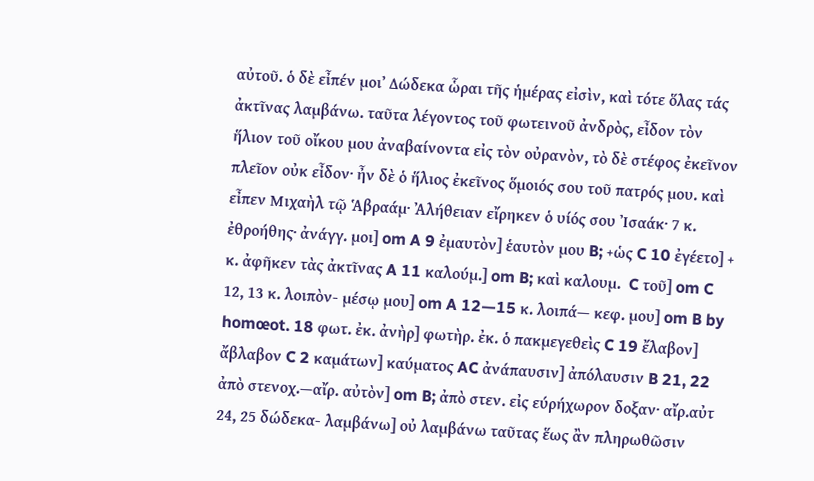αὐτοῦ. ὁ δὲ εἶπέν μοιʼ Δώδεκα ὧραι τῆς ἡμέρας εἰσὶν, καὶ τότε ὅλας τάς ἀκτῖνας λαμβάνω. ταῦτα λέγοντος τοῦ φωτεινοῦ ἀνδρὸς, εἶδον τὸν ἥλιον τοῦ οἴκου μου ἀναβαίνοντα εἰς τὸν οὐρανὸν, τὸ δὲ στέφος ἐκεῖνον πλεῖον οὐκ εἶδον· ἦν δὲ ὁ ἥλιος ἐκεῖνος ὅμοιός σου τοῦ πατρός μου. καὶ εἶπεν Μιχαὴλ τῷ Ἁβραάμ· Ἀλήθειαν εἴρηκεν ὁ υίός σου Ἰσαάκ· 7 κ. ἐθροήθης· ἀνάγγ. μοι] om A 9 ἐμαυτὸν] ἑαυτὸν μου B; +ὡς C 10 ἐγέετο] + κ. ἀφῆκεν τὰς ἀκτῖνας A 11 καλούμ.] om B; καὶ καλουμ.  C τοῦ] om C 12, 13 κ. λοιπὸν- μέσῳ μου] om A 12—15 κ. λοιπά— κεφ. μου] om B by homœot. 18 φωτ. ἐκ. ἀνὴρ] φωτὴρ. ἐκ. ὁ πακμεγεθεὶς C 19 ἔλαβον] ἄβλαβον C 2 καμάτων] καύματος AC ἀνάπαυσιν] ἀπόλαυσιν B 21, 22 ἀπὸ στενοχ.—αἴρ. αὐτὸν] om B; ἀπὸ στεν. εἰς εύρήχωρον δοξαν· αἴρ.αὐτ 24, 25 δώδεκα- λαμβάνω] οὐ λαμβάνω ταῦτας ἕως ἂν πληρωθῶσιν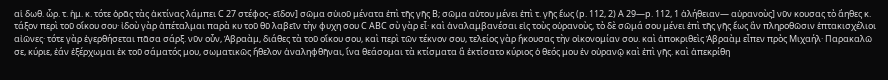αἱ δωθ. ὦρ. τ. ἡμ. κ. τότε ὁρᾶς τὰς ἀκτίνας λάμπει C 27 στέφος- εῖδον] σῶμα σὐιοῦ μένατα ἐπὶ τῆς γῆς B; σῶμα αὐτου μένει ἐπὶ τ. γῆς ἕως (p. 112, 2) Α 29—p. 112, 1 ἀλήθειαν— αὐρανοὺς] νῦν κουσας τὸ ἄηθες κ. τάξον περὶ τοῦ οἴκου σου· ἰδοὺ γὰρ ἀπέταλμαι παρὰ κυ τοῦ θῦ λαβεῖν τὴν φυχη σου C ABC σὺ γὰρ εἶ· καὶ ἀναλαμβανέσαι εἰς τοὺς οὐρανοὺς, τὸ δὲ σῶμά σου μένει ἐπὶ τῆς γῆς ἕως ἂν πληροθῶσιν ἑπτακισχέλιοι αἰῶνες· τότε γὰρ ἐγερθήσεται πᾶσα σάρξ. νῦν οὖν, Ἁβραὰμ, διάθες τὰ τοῦ οἴκου σου, καὶ περὶ τῶν τέκνον σου, τελείος γὰρ ἤκουσας τὴν οἰκονομίαν σου. καὶ ἀποκριθεὶς Ἁβραὰμ εἶπεν πρὸς Μιχαήλ· Παρακαλῶ σε, κύριε, ἐάν ἐξέρχωμαι ἐκ τοῦ σάματός μου, σωματικῶς ἤθελον ἀναληφθῆναι, ἵνα θεάσομαι τὰ κτίσματα ἃ ἐκτίσατο κύριος ὁ θεός μου ἐν οὐρανῷ καὶ ἐπὶ γῆς. καὶ ἀπεκρίθη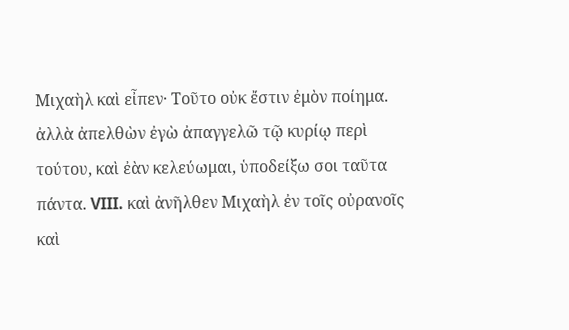Μιχαὴλ καὶ εἶπεν· Τοῦτο οὐκ ἔστιν ἐμὸν ποίημα. ἀλλὰ ἀπελθὼν ἐγὼ ἀπαγγελῶ τῷ κυρίῳ περὶ τούτου, καὶ ἐὰν κελεύωμαι, ὑποδείξω σοι ταῦτα πάντα. VIII. καὶ ἀνῆλθεν Μιχαὴλ ἐν τοῖς οὐρανοῖς καὶ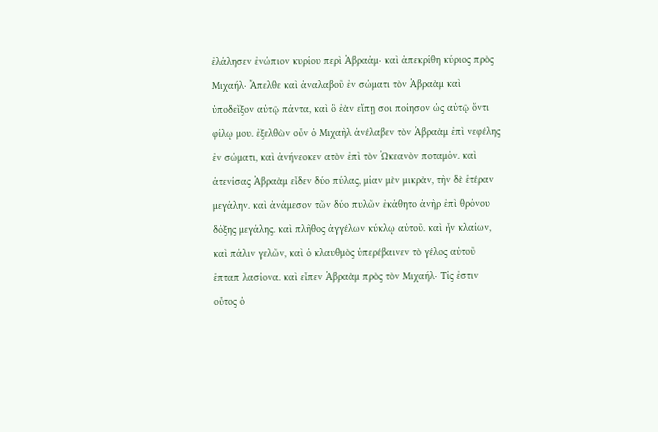ἐλάλησεν ἐνώπιον κυρίου περὶ Ἁβραάμ· καὶ ἀπεκρίθη κύριος πρὸς Μιχαήλ· Ἄπελθε καὶ ἀναλαβοῦ ἐν σώματι τὸν Ἁβραὰμ καὶ ὑποδεῖξον αὐτῷ πάντα, καὶ ὃ ἐὰν εἴπῃ σοι ποίησον ὡς αὐτῷ ὄντι φίλῳ μου. ἐξελθὼν οὖν ὁ Μιχαὴλ ἀνέλαβεν τὸν Ἀβραὰμ ἐπὶ νεφέλης ἐν σώματι, καὶ ἀνήνεοκεν ατὸν ἐπὶ τὸν Ὠκεανὸν ποταμόν. καὶ ἀτενίσας Ἁβραὰμ εἶδεν δύο πύλας, μίαν μὲν μικρὰν, τὴν δὲ ἑτέραν μεγάλην. καὶ ἀνάμεσον τῶν δύο πυλῶν ἐκάθητο ἀνὴρ ἐπὶ θρόνου δόξης μεγάλης. καὶ πλῆθος ἀγγέλων κύκλῳ αὐτοῦ. καὶ ἦν κλαίων, καὶ πάλιν γελῶν, καὶ ὁ κλαυθμὸς ὑπερέβαινεν τὸ γέλος αὐτοῦ ἑπταπ λασίονα. καὶ εἶπεν Ἁβραὰμ πρὸς τὸν Μιχαήλ· Τίς ἐστιν οὖτος ὁ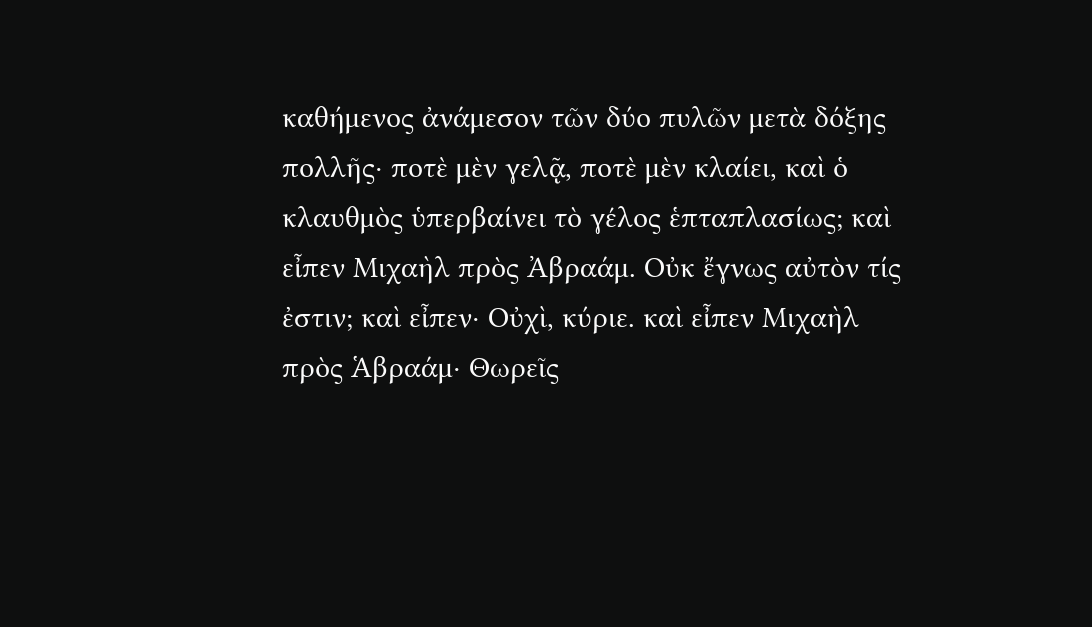καθήμενος ἀνάμεσον τῶν δύο πυλῶν μετὰ δόξης πολλῆς· ποτὲ μὲν γελᾷ, ποτὲ μὲν κλαίει, καὶ ὁ κλαυθμὸς ὑπερβαίνει τὸ γέλος ἑπταπλασίως; καὶ εἶπεν Μιχαὴλ πρὸς Ἀβραάμ. Οὐκ ἔγνως αὐτὸν τίς ἐστιν; καὶ εἶπεν· Οὐχὶ, κύριε. καὶ εἶπεν Μιχαὴλ πρὸς Ἁβραάμ· Θωρεῖς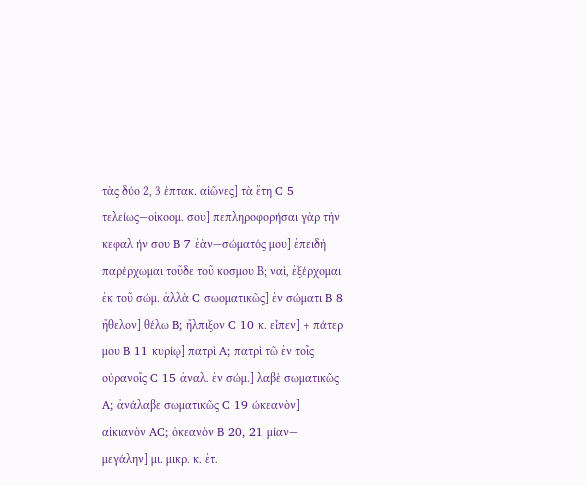τὰς δύο 2, 3 ἑπτακ. αἰῶνες] τὰ ἔτη C 5 τελείως—οἰκοομ. σου] πεπληροφορήσαι γὰρ τὴν κεφαλ ήν σου B 7 ἐὰν—σώματός μου] ἐπειδὴ παρέρχωμαι τοῦδε τοῦ κοσμου Β; ναὶ, ἐξέρχομαι ἐκ τοῦ σώμ. ἀλλὰ C σωοματικῶς] ἐν σώματι B 8 ἤθελον] θέλω B; ἤλπιξον C 10 κ. εἶπεν] + πάτερ μου B 11 κυρίῳ] πατρὶ A; πατρὶ τῶ ἐν τοῖς οὐρανοῖς C 15 ἀναλ. ἐν σώμ.] λαβὲ σωματικῶς A; ἀνάλαβε σωματικῶς C 19 ώκεανὸν] αἰκιανὸν AC; ὀκεανὸν B 20, 21 μίαν— μεγάλην] μι. μικρ. κ. ἐτ.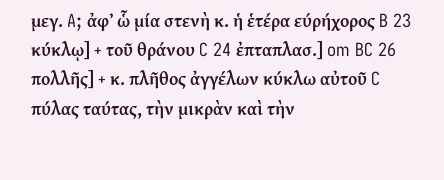μεγ. A; ἀφʼ ὧ μία στενὴ κ. ἡ ἑτέρα εύρήχορος B 23 κύκλῳ] + τοῦ θράνου C 24 ἐπταπλασ.] om BC 26 πολλῆς] + κ. πλῆθος ἀγγέλων κύκλω αὐτοῦ C πύλας ταύτας, τὴν μικρὰν καὶ τὴν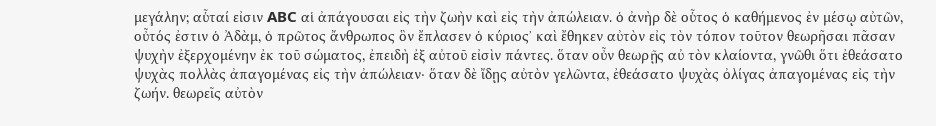μεγάλην; αὗταί εἰσιν ABC αἱ ἀπάγουσαι εἰς τὴν ζωὴν καὶ εἰς τὴν ἀπώλειαν. ὁ ἀνὴρ δὲ οὗτος ὁ καθήμενος ἐν μέσῳ αὐτῶν, οὖτός ἐστιν ὁ Ἀδὰμ, ὁ πρῶτος ἄνθρωπος ὃν ἔπλασεν ὁ κύριοςʼ καὶ ἔθηκεν αὐτὸν εἰς τὸν τόπον τοῦτον θεωρῆσαι πᾶσαν ψυχὴν ἐξερχομένην ἐκ τοῦ σώματος, ἐπειδὴ ἐξ αὐτοῦ εἰσὶν πάντες. ὅταν οὖν θεωρῇς αὐ τὸν κλαίοντα, γνῶθι ὅτι ἐθεάσατο ψυχὰς πολλὰς ἀπαγομένας εἰς τὴν ἀπώλειαν· ὅταν δὲ ἴδῃς αὐτὸν γελῶντα, ἐθεάσατο ψυχὰς ὀλίγας ἀπαγομένας εἰς τὴν ζωήν. θεωρεῖς αὐτὸν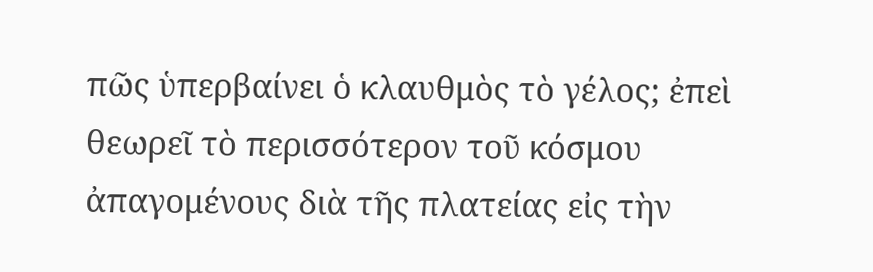πῶς ὑπερβαίνει ὁ κλαυθμὸς τὸ γέλος; ἐπεὶ θεωρεῖ τὸ περισσότερον τοῦ κόσμου ἀπαγομένους διὰ τῆς πλατείας εἰς τὴν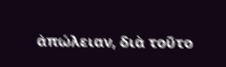ἀπώλειαν, διὰ τοῦτο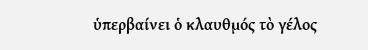ὑπερβαίνει ὁ κλαυθμός τὸ γέλος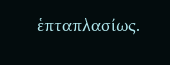ἑπταπλασίως.